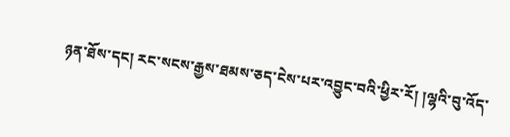ཉན་ཐོས་དང། རང་སངས་རྒྱས་ཐམས་ཅད་ངེས་པར་འབྱུང་བའི་ཕྱིར་རོ། །ལྷའི་བུ་འོད་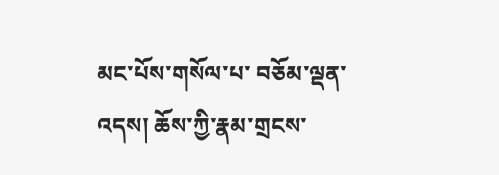མང་པོས་གསོལ་པ་ བཅོམ་ལྡན་འདས། ཆོས་ཀྱི་རྣམ་གྲངས་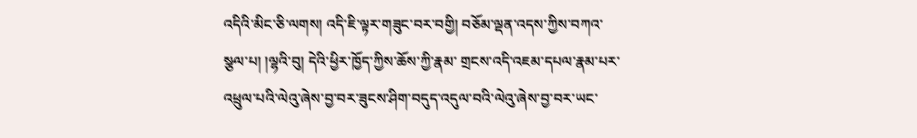འདིའི་མིང་ཅི་ལགས། འདི་ཇི་ལྟར་གཟུང་བར་བགྱི། བཅོམ་ལྡན་འདས་ཀྱིས་བཀའ་སྩལ་པ། །ལྷའི་བུ། དེའི་ཕྱིར་ཁྱོད་ཀྱིས་ཆོས་ཀྱི་རྣམ་ གྲངས་འདི་འཇམ་དཔལ་རྣམ་པར་འཕྲུལ་པའི་ལེའུ་ཞེས་བྱ་བར་ཟུངས་ཤིག་བདུད་འདུལ་བའི་ལེའུ་ཞེས་བྱ་བར་ཡང་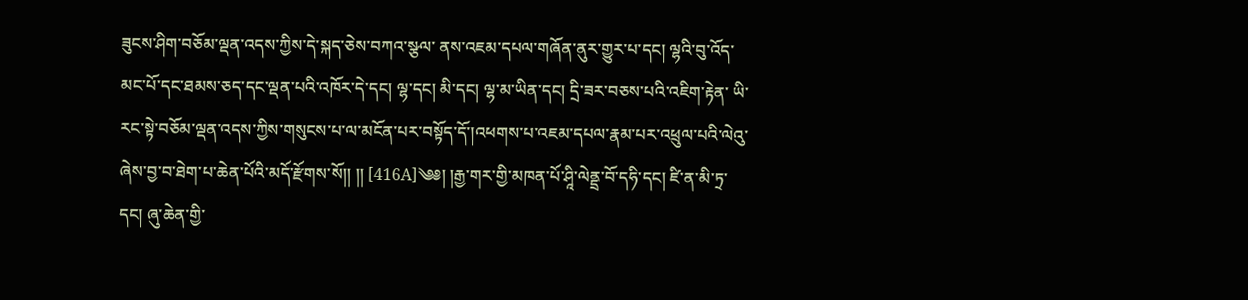ཟུངས་ཤིག་བཅོམ་ལྡན་འདས་ཀྱིས་དེ་སྐད་ཅེས་བཀའ་སྩལ་ ནས་འཇམ་དཔལ་གཞོན་ནུར་གྱུར་པ་དང། ལྷའི་བུ་འོད་མང་པོ་དང་ཐམས་ཅད་དང་ལྡན་པའི་འཁོར་དེ་དང། ལྷ་དང། མི་དང། ལྷ་མ་ཡིན་དང། དྲི་ཟར་བཅས་པའི་འཇིག་རྟེན་ ཡི་རང་སྟེ་བཅོམ་ལྡན་འདས་ཀྱིས་གསུངས་པ་ལ་མངོན་པར་བསྟོད་དོ་།འཕགས་པ་འཇམ་དཔལ་རྣམ་པར་འཕྲུལ་པའི་ལེའུ་ཞེས་བྱ་བ་ཐེག་པ་ཆེན་པོའི་མདོ་རྫོགས་སོ།། །། [416A]༄༅། །རྒྱ་གར་གྱི་མཁན་པོ་ཤཱི་ལེནྡྲ་བོ་དཧི་དང། ཛི་ན་མི་ཏྲ་དང། ཞུ་ཆེན་གྱི་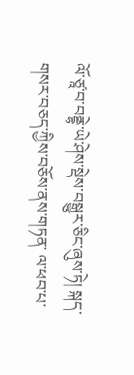ལོ་ཙཱ་བ་བནྡྷེ་ཡེ་ཤེས་སྡེས་བསྒྱུར་ཅིང་ཞུས་ཏེ། སྐད་གསར་བཅད་ཀྱིས་བཅོས་ནས་གཏན་ ལ་ཕབ་པ་